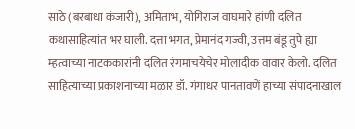साठे (बरबाधा कंजारी), अमिताभ, योगिराज वाघमारे हांणी दलित कथासाहित्यांत भर घाली. दत्ता भगत, प्रेमानंद गज्वी, उत्तम बंडू तुपे ह्या म्हत्वाच्या नाटककारांनी दलित रंगमाचयेचेर मोलादीक वावार केलो. दलित साहित्याच्या प्रकाशनाच्या मळार डॉ. गंगाधर पानतावणें हाच्या संपादनाखाल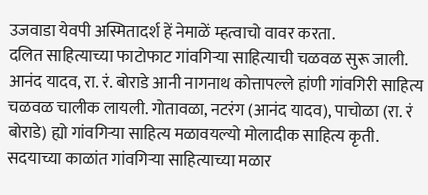उजवाडा येवपी अस्मितादर्श हें नेमाळें म्हत्वाचो वावर करता.
दलित साहित्याच्या फाटोफाट गांवगिऱ्या साहित्याची चळवळ सुरू जाली. आनंद यादव, रा. रं. बोराडे आनी नागनाथ कोत्तापल्ले हांणी गांवगिरी साहित्य चळवळ चालीक लायली. गोतावळा, नटरंग (आनंद यादव), पाचोळा (रा. रं बोराडे) ह्यो गांवगिऱ्या साहित्य मळावयल्यो मोलादीक साहित्य कृती. सदयाच्या काळांत गांवगिऱ्या साहित्याच्या मळार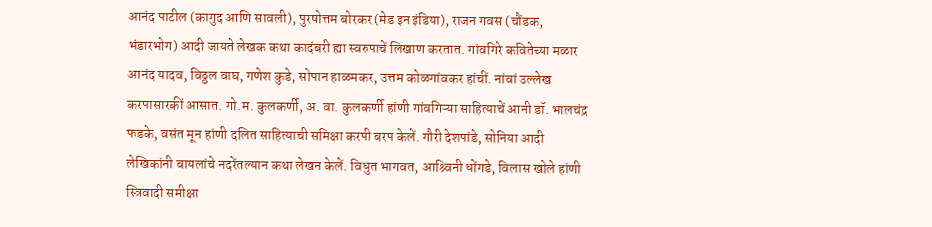आनंद पाटील (कागुद आणि सावली), पुरषोत्तम बोरकर (मेड इन इंडिया), राजन गवस (चौंडक, भंडारभोग) आदी जायते लेखक कथा कादंबरी ह्या स्वरुपाचें लिखाण करतात. गांवगिरे कवितेच्या मळार आनंद यादव, विठ्ठल वाघ, गणेश कुडे, सोपान हाळमकर, उत्तम कोळगांवकर हांचीं. नांवां उल्लेख करपासारकीं आसात. गो.म. कुलकर्णी, अ. वा. कुलकर्णी हांणी गांवगिऱ्या साहित्याचें आनी डॉ. भालचंद्र फडके, वसंत मून हांणी दलित साहित्याची समिक्षा करपी बरप केलें. गौरी देशपांडे, सोनिया आदी लेखिकांनी बायलांचे नदरेंतल्यान कथा लेखन केलें. विधुत भागवत, आश्र्विनी धोंगडे, विलास खोले हांणी स्त्रिवादी समीक्षा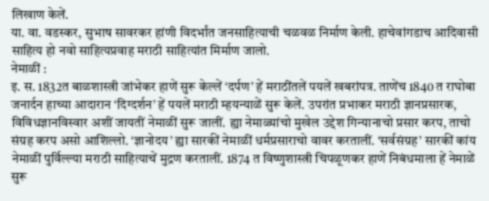लिखाण केलें.
या. वा. वडस्कर, सुभाष सावरकर हांणी विदर्भांत जनसाहित्याची चळवळ निर्माण केली. हाचेवांगडाच आदिवासी साहित्य हो नवो साहित्यप्रवाह मराठी साहित्यांत मिर्माण जालो.
नेमाळीं :
इ. स. 1832त बाळशास्त्री जांभेकर हाणें सुरू केल्लें ‘दर्पण’ हें मराठींतलें पयलें खबरांपत्र. ताणेंच 1840 त राघोबा जनार्दन हाच्या आदारान ‘दिग्दर्शन’ हें पयलें मराठी म्हयन्याळें सुरू केलें. उपरांत प्रभाकर मराठी ज्ञानप्रसारक, विविधज्ञानविस्वार अशीं जायतीं नेमाळीं सुरू जालीं. ह्या नेमाळ्यांचो मुखेल उद्देश गिन्यानाचो प्रसार करप, ताचो संग्रह करप असो आशिल्लो. ‘ज्ञानोदय’ ह्या सारकीं नेमाळीं धर्मप्रसाराचो वावर करतालीं. ‘सर्वसंग्रह’ सारकीं कांय नेमाळीं पुर्विल्ल्या मराठी साहित्याचें मुद्रण करतालीं. 1874 त विष्णुशास्त्री चिपळूणकर हाणें निबंधमाला हें नेमाळें सुरू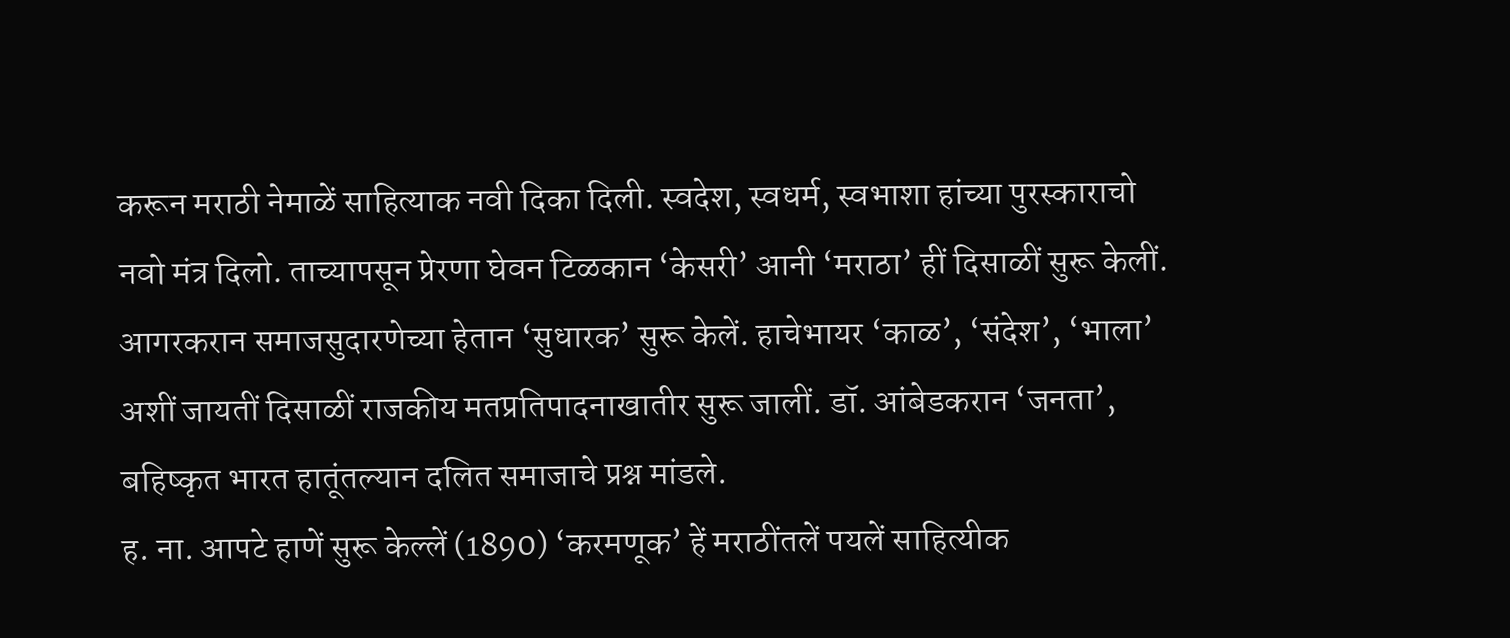करून मराठी नेमाळें साहित्याक नवी दिका दिली. स्वदेश, स्वधर्म, स्वभाशा हांच्या पुरस्काराचो नवो मंत्र दिलो. ताच्यापसून प्रेरणा घेवन टिळकान ‘केसरी’ आनी ‘मराठा’ हीं दिसाळीं सुरू केलीं. आगरकरान समाजसुदारणेच्या हेतान ‘सुधारक’ सुरू केलें. हाचेभायर ‘काळ’, ‘संदेश’, ‘भाला’ अशीं जायतीं दिसाळीं राजकीय मतप्रतिपादनाखातीर सुरू जालीं. डॉ. आंबेडकरान ‘जनता’, बहिष्कृत भारत हातूंतल्यान दलित समाजाचे प्रश्न मांडले.
ह. ना. आपटे हाणें सुरू केल्लें (1890) ‘करमणूक’ हें मराठींतलें पयलें साहित्यीक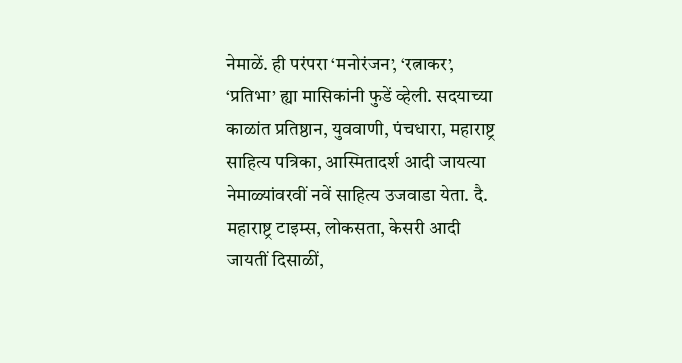नेमाळें. ही परंपरा ‘मनोरंजन’, ‘रत्नाकर’, ‘प्रतिभा’ ह्या मासिकांनी फुडें व्हेली. सदयाच्या काळांत प्रतिष्ठान, युववाणी, पंचधारा, महाराष्ट्र साहित्य पत्रिका, आस्मितादर्श आदी जायत्या नेमाळ्यांवरवीं नवें साहित्य उजवाडा येता. दै. महाराष्ट्र टाइम्स, लोकसता, केसरी आदी जायतीं दिसाळीं,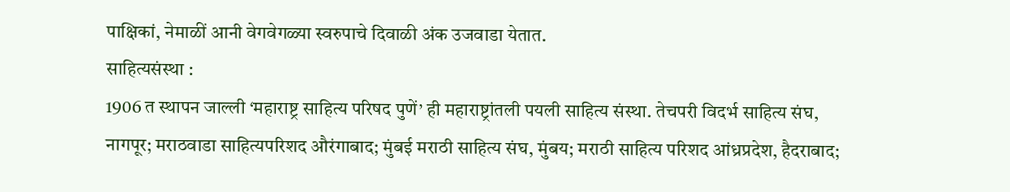पाक्षिकां, नेमाळीं आनी वेगवेगळ्या स्वरुपाचे दिवाळी अंक उजवाडा येतात.
साहित्यसंस्था :
1906 त स्थापन जाल्ली ‘महाराष्ट्र साहित्य परिषद पुणें’ ही महाराष्ट्रांतली पयली साहित्य संस्था. तेचपरी विदर्भ साहित्य संघ, नागपूर; मराठवाडा साहित्यपरिशद औरंगाबाद; मुंबई मराठी साहित्य संघ, मुंबय; मराठी साहित्य परिशद आंध्रप्रदेश, हैदराबाद;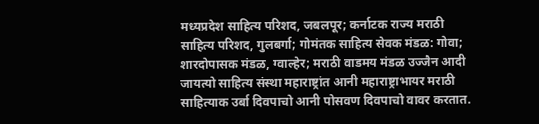मध्यप्रदेश साहित्य परिशद, जबलपूर; कर्नाटक राज्य मराठी साहित्य परिशद, गुलबर्गा; गोमंतक साहित्य सेवक मंडळ: गोवा; शारदोपासक मंडळ, ग्वाल्हेर; मराठी वाडमय मंडळ उज्जैन आदी जायत्यो साहित्य संस्था महाराष्ट्रांत आनी महाराष्ट्राभायर मराठी साहित्याक उर्बा दिवपाचो आनी पोसवण दिवपाचो वावर करतात.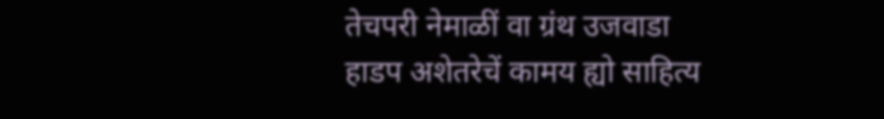तेचपरी नेमाळीं वा ग्रंथ उजवाडा हाडप अशेतरेचें कामय ह्यो साहित्य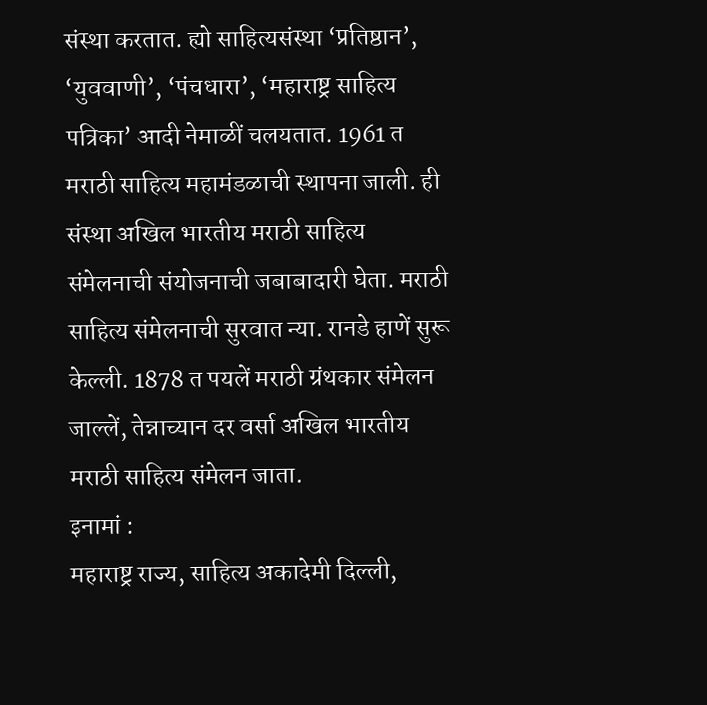संस्था करतात. ह्यो साहित्यसंस्था ‘प्रतिष्ठान’, ‘युववाणी’, ‘पंचधारा’, ‘महाराष्ट्र साहित्य पत्रिका’ आदी नेमाळीं चलयतात. 1961 त मराठी साहित्य महामंडळाची स्थापना जाली. ही संस्था अखिल भारतीय मराठी साहित्य संमेलनाची संयोजनाची जबाबादारी घेता. मराठी साहित्य संमेलनाची सुरवात न्या. रानडे हाणें सुरू केल्ली. 1878 त पयलें मराठी ग्रंथकार संमेलन जाल्लें, तेन्नाच्यान दर वर्सा अखिल भारतीय मराठी साहित्य संमेलन जाता.
इनामां :
महाराष्ट्र राज्य, साहित्य अकादेमी दिल्ली,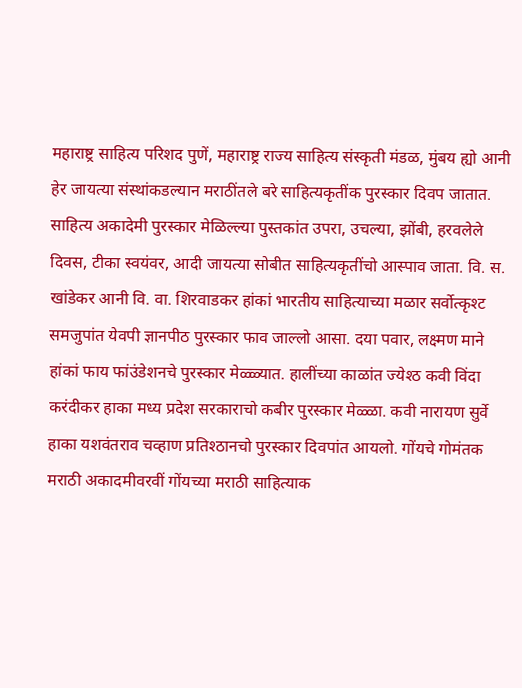महाराष्ट्र साहित्य परिशद पुणें, महाराष्ट्र राज्य साहित्य संस्कृती मंडळ, मुंबय ह्यो आनी हेर जायत्या संस्थांकडल्यान मराठींतले बरे साहित्यकृतींक पुरस्कार दिवप जातात. साहित्य अकादेमी पुरस्कार मेळिल्ल्या पुस्तकांत उपरा, उचल्या, झोंबी, हरवलेले दिवस, टीका स्वयंवर, आदी जायत्या सोबीत साहित्यकृतींचो आस्पाव जाता. वि. स. खांडेकर आनी वि. वा. शिरवाडकर हांकां भारतीय साहित्याच्या मळार सर्वोत्कृश्ट समजुपांत येवपी ज्ञानपीठ पुरस्कार फाव जाल्लो आसा. दया पवार, लक्ष्मण माने हांकां फाय फांउंडेशनचे पुरस्कार मेळ्ळ्यात. हालींच्या काळांत ज्येश्ठ कवी विंदा करंदीकर हाका मध्य प्रदेश सरकाराचो कबीर पुरस्कार मेळ्ळा. कवी नारायण सुर्वे हाका यशवंतराव चव्हाण प्रतिश्ठानचो पुरस्कार दिवपांत आयलो. गोंयचे गोमंतक मराठी अकादमीवरवीं गोंयच्या मराठी साहित्याक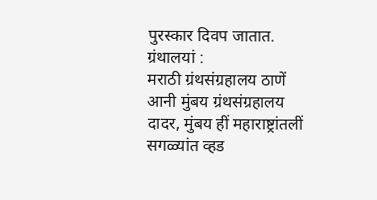पुरस्कार दिवप जातात.
ग्रंथालयां :
मराठी ग्रंथसंग्रहालय ठाणें आनी मुंबय ग्रंथसंग्रहालय दादर, मुंबय हीं महाराष्ट्रांतलीं सगळ्यांत व्हड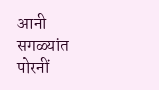आनी सगळ्यांत पोरनीं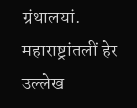ग्रंथालयां. महाराष्ट्रांतलीं हेर उल्लेख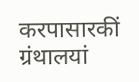करपासारकीं ग्रंथालयां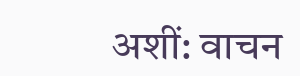अशीं: वाचन